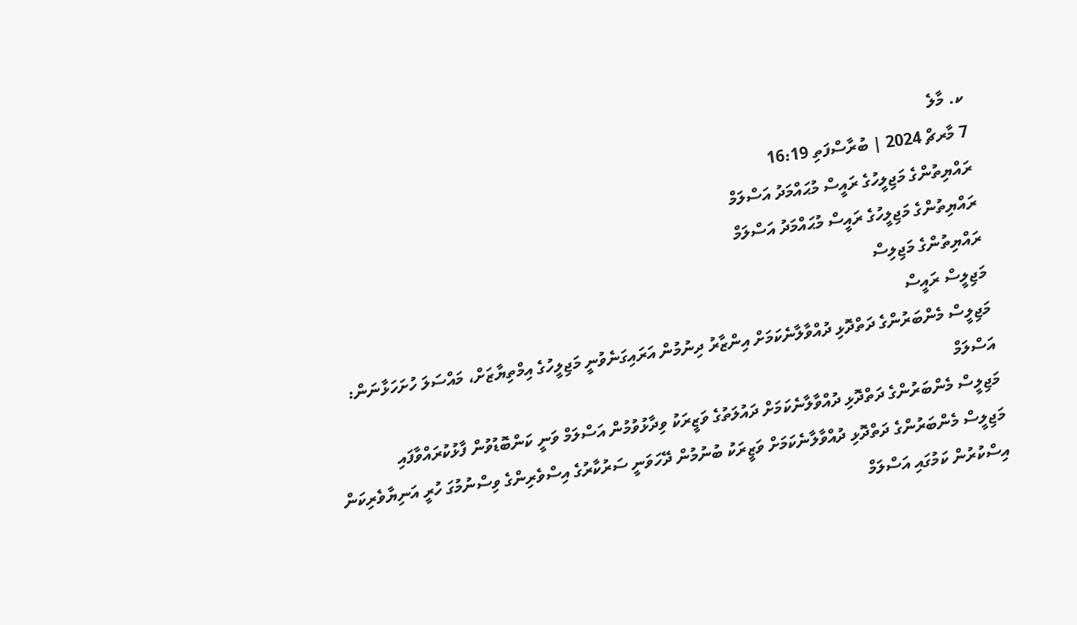ކ. މާލެ
7 މާރޗް 2024 | ބުރާސްފަތި 16:19
ރައްޔިތުންގެ މަޖިލީހުގެ ރައީސް މުޙައްމަދު އަސްލަމް
ރައްޔިތުންގެ މަޖިލީހުގެ ރައީސް މުޙައްމަދު އަސްލަމް
ރައްޔިތުންގެ މަޖިލިސް
މަޖިލީސް ރައީސް
މަޖިލީސް މެންބަރުންގެ ދަތްދޮޅި ދުއްވާލާނެކަމަށް އިންޒާރު ދިނުމުން އަރައިގަނެވުނީ މަޖިލީހުގެ އިމްތިޔާޒަށް، މައްސަލަ ހުށަހަޅާނަން: އަސްލަމް
މަޖިލީސް މެންބަރުންގެ ދަތްދޮޅި ދުއްވާލާނެކަމަށް ދައުލަތުގެ ވަޒީރަކު ވިދާޅުވުމުން އަސްލަމް ވަނީ ކަންބޮޑުވުން ފާޅުކުރައްވާފައި
މަޖިލީސް މެންބަރުންގެ ދަތްދޮޅި ދުއްވާލާނެކަމަށް ވަޒީރަކު ބުނުމުން ދޭހަވަނީ ސަރުކާރުގެ އިސްވެރިންގެ ވިސްނުމުގަ ހުރީ އަނިޔާވެރިކަން އިސްކުރުން ކަމުގައި އަސްލަމް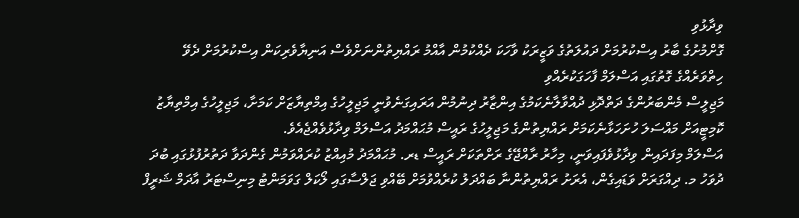ވިދާޅުވި
ގޮށްމުށުގެ ބާރު އިސްކުރުމަށް ދައުލަތުގެ ވަޒީރަކު ވާހަކަ ދެއްކުމުން އާއްމު ރައްޔިތުންނަށްވެސް އަނިޔާވެރިކަން އިސްކުރުމަށް ދެވޭ ހިތްވަރެއްގެ ގޮތުގައި އަސްލަމް ފާހަގަކުރެއްވި
މަޖިލީސް މެންބަރުންގެ ދަތްދޮޅި ދުއްވާލާނެކަމުގެ އިންޒާރު ދިނުމުން އަރައިގަނެވުނީ މަޖިލީހުގެ އިމްތިޔާޒަށް ކަމަށާ، މަޖިލީހުގެ އިމްތިޔާޒު ކޮމިޓީއަށް މައްސަލަ ހުށަހަޅާނެކަމަށް ރައްޔިތުންގެ މަޖިލީހުގެ ރައީސް މުޙައްމަދު އަސްލަމް ވިދާޅުވެއްޖެއެވެ.
އަސްލަމް މިފަދައިން ވިދާޅުވެފައިވަނީ، މިހާރު ރާއްޖޭގެ ރަށްތަކަށް ރައީސް ޑރ. މުޙައްމަދު މުއިއްޒު ކުރައްވަމުން ގެންދަވާ ދަތުރުފުޅުގައި ބުދަ ދުވަހު މ. ދިއްގަރަށް ވަޑައިގެން، އެރަށު ރައްޔިތުންނާ ބައްދަލު ކުރެއްވުމަށް ބޭއްވި ޖަލްސާގައި ލޯކަލް ގަވަމަންޓު މިނިސްޓަރު އާދަމް ޝަރީފް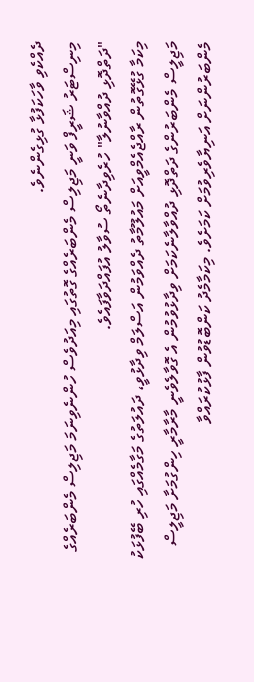ދެއްކެވި ވާހަކަފުޅާ ގުޅިގެންނެވެ.
މިނިސްޓަރު ޝަރީފް ވަނީ މަޖިލިސް މެންބަރެއްގެ ގޮތުގައި މިއަދުވެސް ހުންނެވިނަމަ މަޖިލިސް މެންބަރެއްގެ "ދަތްދޮޅި ދުއްވާނުލާ" ހުރެވިދާނެތޯ ސުވާލު އުފައްދަވާފައެވެ.
މިކަމާ ގުޅޭގޮތުން ރާއްޖެއެމްވީއަށް މައުލޫމާތު ދެއްވަމުން އަސްލަމް ވިދާޅުވީ، ދައުލަތުގެ މަގާމެއްގައި ހުރި ބޭފުޅަކު މަޖިލީސް މެންބަރުންގެ ދަތްދޮޅި ދުއްވާލާނެކަމަށް ވިދާޅުވުމުން އެ ގޮވާލެވެނީ މާރާމާރީ ހިންގުމަށާ މަޖިލީސް މެންބަރުންނަށް އަނިޔާވެރިވުމަށް ކަމަށެވެ. މިކަމާމެދު ކަންބޮޑުވުން ފާޅުކުރައްވާ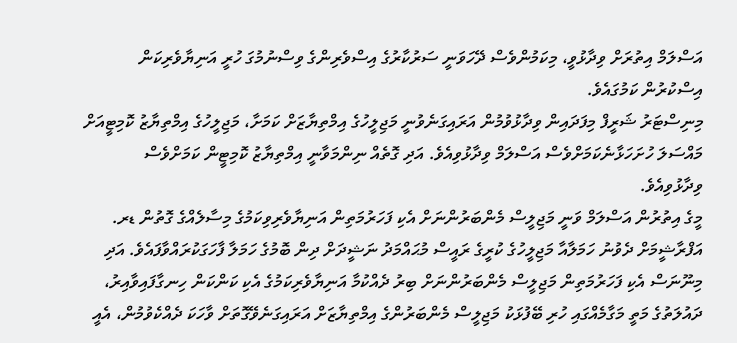އަސްލަމް އިތުރަށް ވިދާޅުވީ، މިކަމުންވެސް ދޭހަވަނީ ސަރުކާރުގެ އިސްވެރިންގެ ވިސްނުމުގަ ހުރީ އަނިޔާވެރިކަން އިސްކުރުން ކަމުގައެވެ.
މިނިސްޓަރު ޝަރީފް މިފަދައިން ވިދާޅުވުމުން އަރައިގަނެވުނީ މަޖިލީހުގެ އިމްތިޔާޒަށް ކަމަށާ، މަޖިލީހުގެ އިމްތިޔާޒު ކޮމިޓީއަށް މައްސަލަ ހުށަހަޅާނެކަމަށްވެސް އަސްލަމް ވިދާޅުވިއެވެ. އަދި ގޮތެއް ނިންމަވާނީ އިމްތިޔާޒު ކޮމިޓީން ކަމަށްވެސް ވިދާޅުވިއެވެ.
މީގެ އިތުރުން އަސްލަމް ވަނީ މަޖިލީސް މެންބަރުންނަށް އެކި ފަހަރުމަތިން އަނިޔާވެރިވިކަމުގެ މިސާލެއްގެ ގޮތުން ޑރ. އަފްރާޝީމަށް ދެވުނު ހަމަލާއާ މަޖިލީހުގެ ކުރީގެ ރައީސް މުޙައްމަދު ނަޝީދަށް ދިން ބޮމުގެ ހަމަލާ ފާހަގަކުރައްވާފައެވެ. އަދި މިނޫނަސް އެކި ފަހަރުމަތިން މަޖިލީސް މެންބަރުންނަށް ބިރު ދެއްކުމާ އަނިޔާވެރިކަމުގެ އެކި ކަންކަން ހިނގާފައިވާއިރު، ދައުލަތުގެ މަތީ މަގާމެއްގައި ހުރި ބޭފުޅަކު މަޖިލީސް މެންބަރުންގެ އިމްތިޔާޒަށް އަރައިގަނެވޭގޮތަށް ވާހަކަ ދެއްކެވުމުން، އެއީ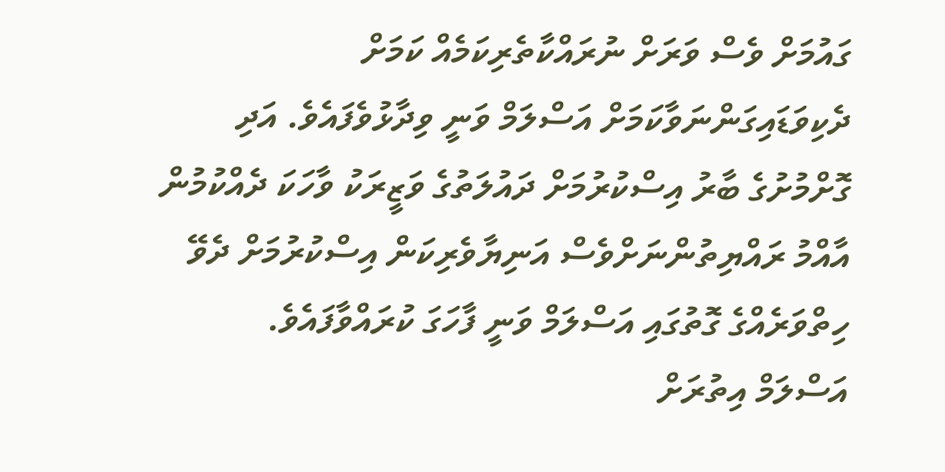ގައުމަށް ވެސް ވަރަށް ނުރައްކާތެރިކަމެއް ކަމަށް ދެކިވަޑައިގަންނަވާކަމަށް އަސްލަމް ވަނީ ވިދާޅުވެފައެވެ. އަދި ގޮށްމުށުގެ ބާރު އިސްކުރުމަށް ދައުލަތުގެ ވަޒީރަކު ވާހަކަ ދެއްކުމުން އާއްމު ރައްޔިތުންނަށްވެސް އަނިޔާވެރިކަން އިސްކުރުމަށް ދެވޭ ހިތްވަރެއްގެ ގޮތުގައި އަސްލަމް ވަނީ ފާހަގަ ކުރައްވާފައެވެ.
އަސްލަމް އިތުރަށް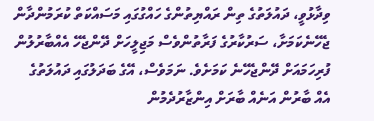ވިދާޅުވީ، ދައުލަތުގެ ތިން ރައްޔިތުންގެ ހައްގުގައި މަސައްކަތް ކުރަމުންދާން ޖެހޭނެކަމަށާ، ސަރުކާރުގެ ފަރާތުންވެސް މަޖިލީހަށް ދޭންޖެހޭ އެއްބާރުލުން ފުރިހަމައަށް ދޭންޖެހޭނެ ކަމަށެވެ. ނަމަވެސް، އޭގެ ބަދަލުގައި ދައުލަތުގެ އެއް ބާރުން އަނެއް ބާރަށް އިންޒާރުދެމުން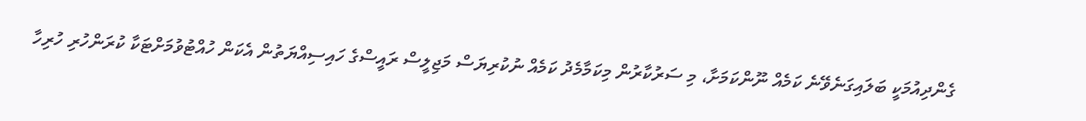ގެންދިއުމަކީ ބަލައިގަނެވޭނެ ކަމެއް ނޫންކަމަށާ، މި ސަރުކާރުން މިކަމާމެދު ކަމެއް ނުކުރިޔަސް މަޖިލީސް ރައީސްގެ ހައިސިއްޔަތުން އެކަން ހުއްޓުވުމަށްޓަކާ ކުރަންހުރި ހުރިހާ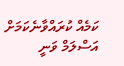ކަމެއް ކުރައްވާނެކަމަށް އަސްލަމް ވަނީ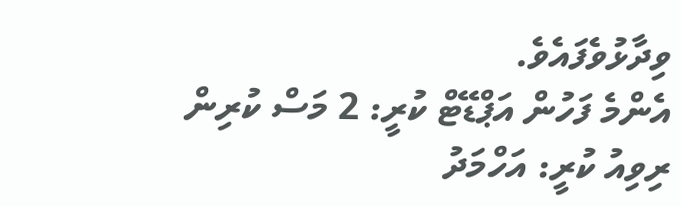ވިދާޅުވެފައެވެ.
އެންމެ ފަހުން އަޕްޑޭޓް ކުރީ: 2 މަސް ކުރިން
ރިވިއު ކުރީ: އަހްމަދު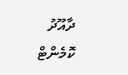ދާއޫދު
ކޮމެންޓް